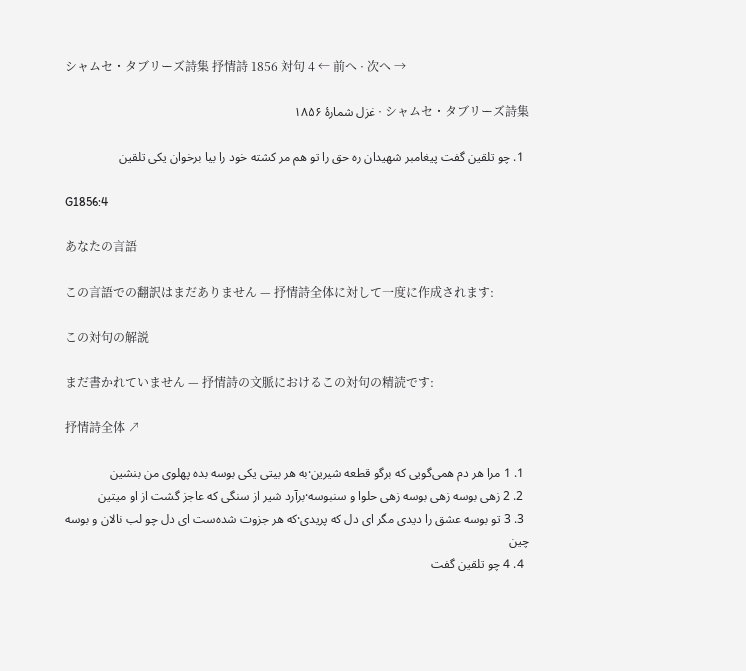シャムセ・タブリーズ詩集 抒情詩 1856 対句 4 ← 前へ · 次へ →

シャムセ・タブリーズ詩集 · غزل شمارهٔ ۱۸۵۶

  1. چو تلقین گفت پیغامبر شهیدان ره حق را تو هم مر کشته خود را بیا برخوان یکی تلقین

G1856:4

あなたの言語

この言語での翻訳はまだありません — 抒情詩全体に対して一度に作成されます:

この対句の解説

まだ書かれていません — 抒情詩の文脈におけるこの対句の精読です:

抒情詩全体 ↗

  1. 1 مرا هر دم همی‌گویی که برگو قطعه شیرین·به هر بیتی یکی بوسه بده پهلوی من بنشین
  2. 2 زهی بوسه زهی بوسه زهی حلوا و سنبوسه·برآرد شیر از سنگی که عاجز گشت از او میتین
  3. 3 تو بوسه عشق را دیدی مگر ای دل که پریدی·که هر جزوت شده‌ست ای دل چو لب نالان و بوسه چین
  4. 4 چو تلقین گفت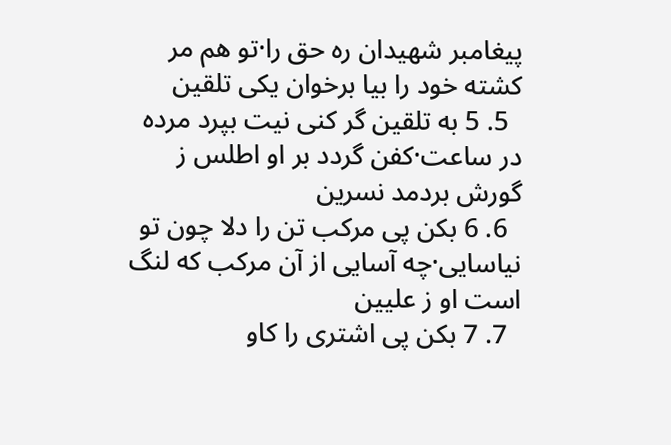پیغامبر شهیدان ره حق را·تو هم مر کشته خود را بیا برخوان یکی تلقین
  5. 5 به تلقین گر کنی نیت بپرد مرده در ساعت·کفن گردد بر او اطلس ز گورش بردمد نسرین
  6. 6 بکن پی مرکب تن را دلا چون تو نیاسایی·چه آسایی از آن مرکب که لنگ است او ز علیین
  7. 7 بکن پی اشتری را کاو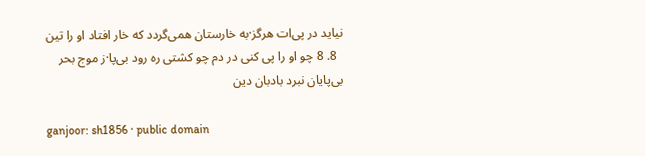نیاید در پی‌ات هرگز·به خارستان همی‌گردد که خار افتاد او را تین
  8. 8 چو او را پی کنی در دم چو کشتی ره رود بی‌پا·ز موج بحر بی‌پایان نبرد بادبان دین

ganjoor: sh1856 · public domain